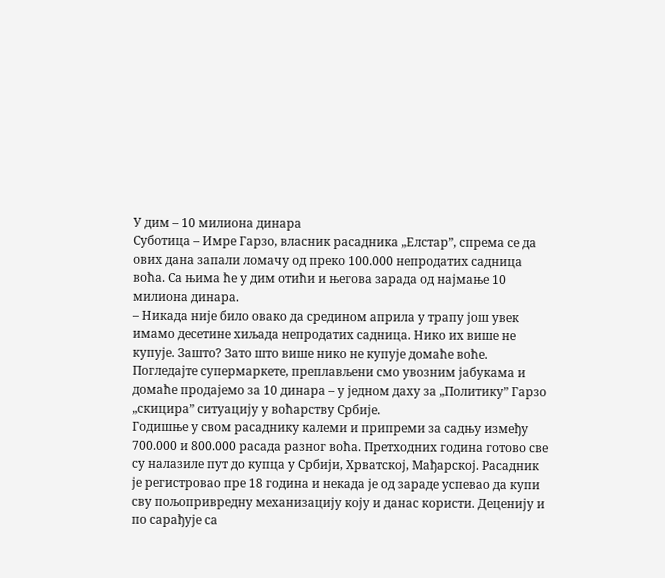У дим – 10 милиона динара
Суботица – Имре Гарзо, власник расадника „Елстар”, спрема се да ових дана запали ломачу од преко 100.000 непродатих садница воћа. Са њима ће у дим отићи и његова зарада од најмање 10 милиона динара.
– Никада није било овако да средином априла у трапу још увек имамо десетине хиљада непродатих садница. Нико их више не купује. Зашто? Зато што више нико не купује домаће воће. Погледајте супермаркете, преплављени смо увозним јабукама и домаће продајемо за 10 динара – у једном даху за „Политику” Гарзо „скицира” ситуацију у воћарству Србије.
Годишње у свом расаднику калеми и припреми за садњу између 700.000 и 800.000 расада разног воћа. Претходних година готово све су налазиле пут до купца у Србији, Хрватској, Мађарској. Расадник је регистровао пре 18 година и некада је од зараде успевао да купи сву пољопривредну механизацију коју и данас користи. Деценију и по сарађује са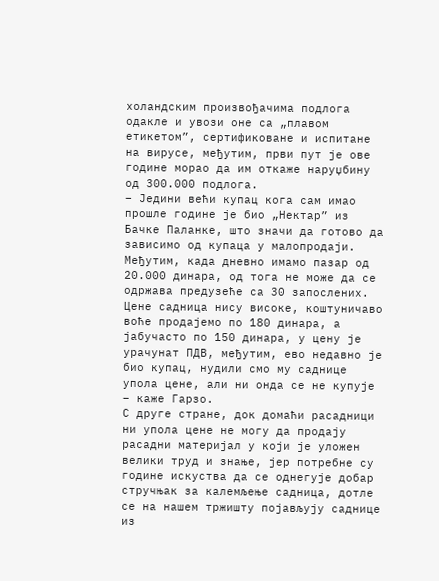холандским произвођачима подлога одакле и увози оне са „плавом етикетом”, сертификоване и испитане на вирусе, међутим, први пут је ове године морао да им откаже наруџбину од 300.000 подлога.
– Једини већи купац кога сам имао прошле године је био „Нектар” из Бачке Паланке, што значи да готово да зависимо од купаца у малопродаји. Међутим, када дневно имамо пазар од 20.000 динара, од тога не може да се одржава предузеће са 30 запослених. Цене садница нису високе, коштуничаво воће продајемо по 180 динара, а јабучасто по 150 динара, у цену је урачунат ПДВ, међутим, ево недавно је био купац, нудили смо му саднице упола цене, али ни онда се не купује – каже Гарзо.
С друге стране, док домаћи расадници ни упола цене не могу да продају расадни материјал у који је уложен велики труд и знање, јер потребне су године искуства да се однегује добар стручњак за калемљење садница, дотле се на нашем тржишту појављују саднице из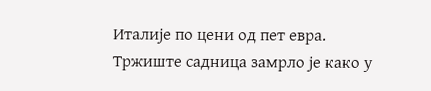Италије по цени од пет евра.
Тржиште садница замрло је како у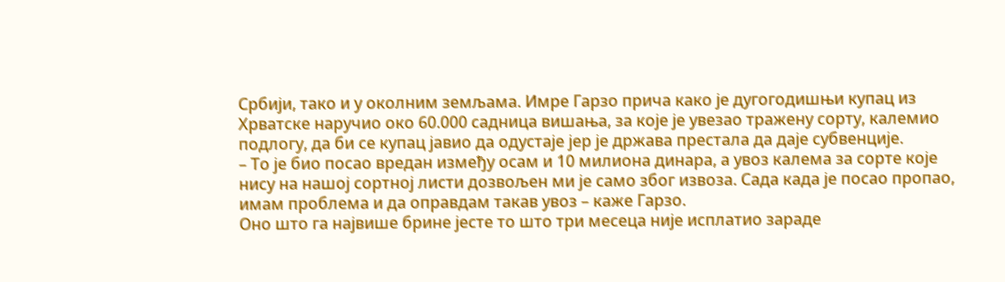Србији, тако и у околним земљама. Имре Гарзо прича како је дугогодишњи купац из Хрватске наручио око 60.000 садница вишања, за које је увезао тражену сорту, калемио подлогу, да би се купац јавио да одустаје јер је држава престала да даје субвенције.
– То је био посао вредан између осам и 10 милиона динара, а увоз калема за сорте које нису на нашој сортној листи дозвољен ми је само због извоза. Сада када је посао пропао, имам проблема и да оправдам такав увоз – каже Гарзо.
Оно што га највише брине јесте то што три месеца није исплатио зараде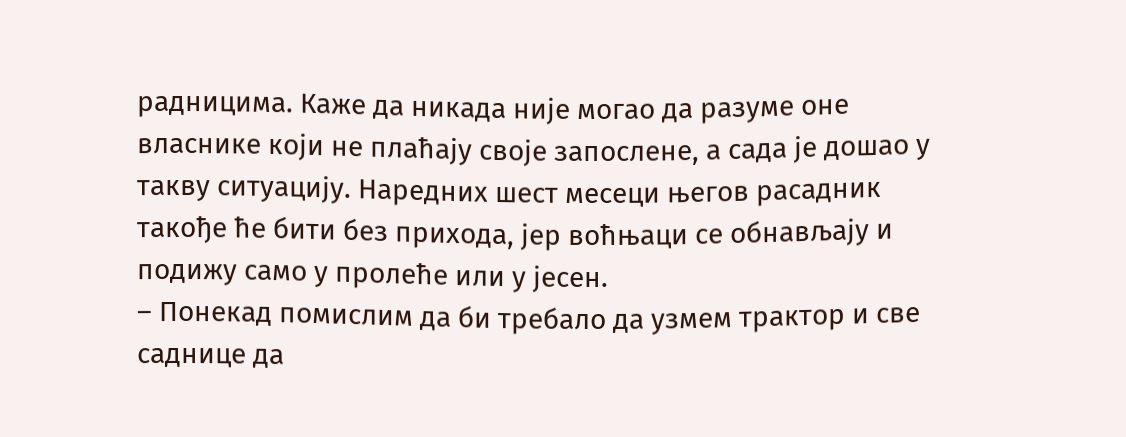радницима. Каже да никада није могао да разуме оне власнике који не плаћају своје запослене, а сада је дошао у такву ситуацију. Наредних шест месеци његов расадник такође ће бити без прихода, јер воћњаци се обнављају и подижу само у пролеће или у јесен.
– Понекад помислим да би требало да узмем трактор и све саднице да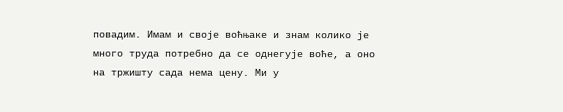повадим. Имам и своје воћњаке и знам колико је много труда потребно да се однегује воће, а оно на тржишту сада нема цену. Ми у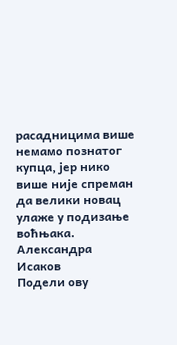расадницима више немамо познатог купца, јер нико више није спреман да велики новац улаже у подизање воћњака.
Александра Исаков
Подели ову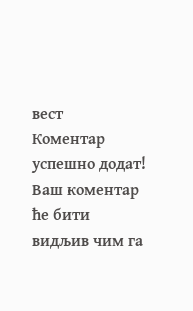вест
Комeнтар успeшно додат!
Ваш комeнтар ћe бити видљив чим га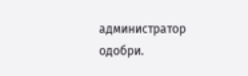администратор одобри.